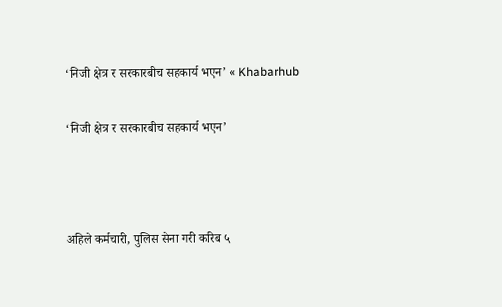‘निजी क्षेत्र र सरकारबीच सहकार्य भएन’ « Khabarhub

‘निजी क्षेत्र र सरकारबीच सहकार्य भएन’



अहिले कर्मचारी, पुलिस सेना गरी करिब ५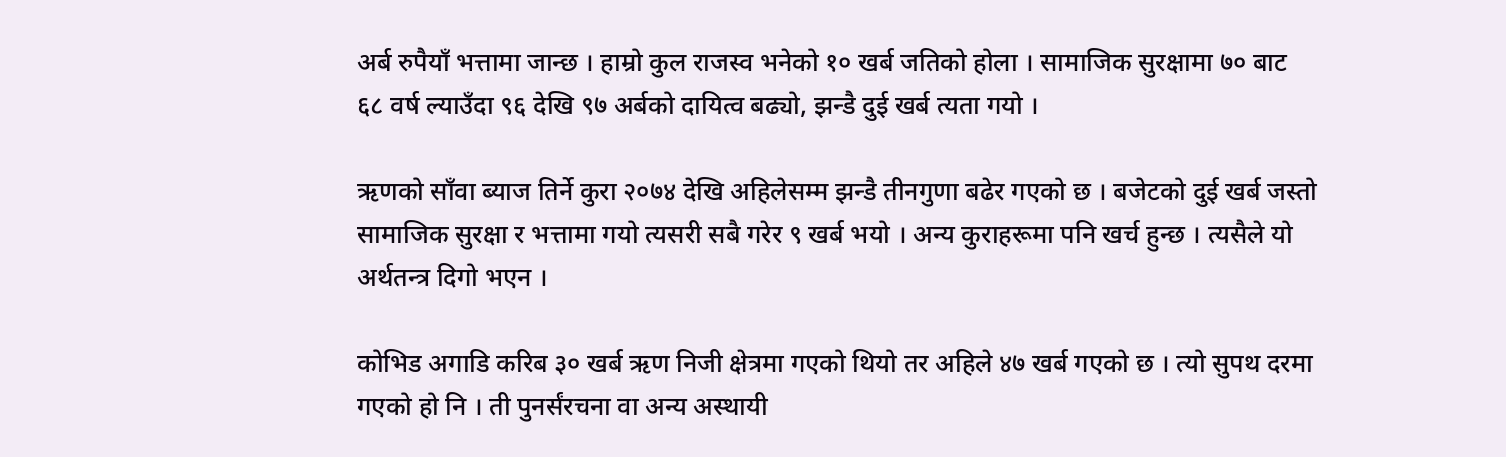अर्ब रुपैयाँ भत्तामा जान्छ । हाम्रो कुल राजस्व भनेको १० खर्ब जतिको होला । सामाजिक सुरक्षामा ७० बाट ६८ वर्ष ल्याउँदा ९६ देखि ९७ अर्बको दायित्व बढ्यो, झन्डै दुई खर्ब त्यता गयो ।

ऋणको साँवा ब्याज तिर्ने कुरा २०७४ देखि अहिलेसम्म झन्डै तीनगुणा बढेर गएको छ । बजेटको दुई खर्ब जस्तो सामाजिक सुरक्षा र भत्तामा गयो त्यसरी सबै गरेर ९ खर्ब भयो । अन्य कुराहरूमा पनि खर्च हुन्छ । त्यसैले यो अर्थतन्त्र दिगो भएन ।

कोभिड अगाडि करिब ३० खर्ब ऋण निजी क्षेत्रमा गएको थियो तर अहिले ४७ खर्ब गएको छ । त्यो सुपथ दरमा गएको हो नि । ती पुनर्संरचना वा अन्य अस्थायी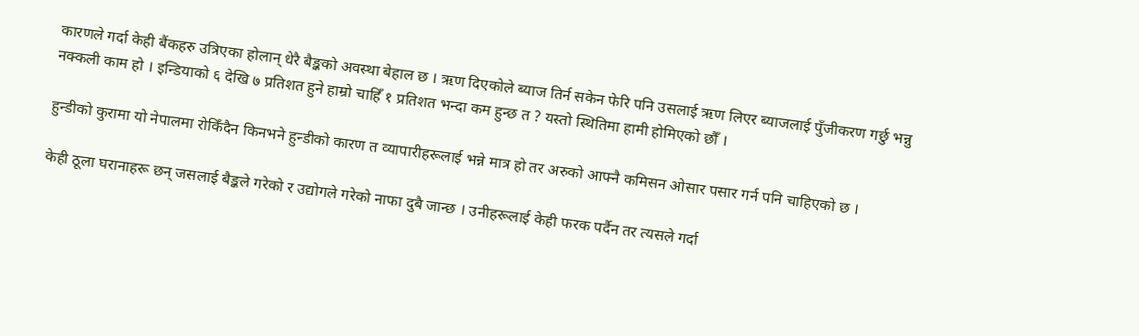कारणले गर्दा केही बैंकहरु उत्रिएका होलान् धेरै बैङ्कको अवस्था बेहाल छ । ऋण दिएकोले ब्याज तिर्न सकेन फेरि पनि उसलाई ऋण लिएर ब्याजलाई पुँजीकरण गर्छु भन्नु नक्कली काम हो । इन्डियाको ६ देखि ७ प्रतिशत हुने हाम्रो चाहिँ १ प्रतिशत भन्दा कम हुन्छ त ? यस्तो स्थितिमा हामी होमिएको छौँ ।

हुन्डीको कुरामा यो नेपालमा रोकिँदैन किनभने हुन्डीको कारण त व्यापारीहरूलाई भन्ने मात्र हो तर अरुको आफ्नै कमिसन ओसार पसार गर्न पनि चाहिएको छ ।

केही ठूला घरानाहरू छन् जसलाई बैङ्कले गरेको र उद्योगले गरेको नाफा दुबै जान्छ । उनीहरूलाई केही फरक पर्दैन तर त्यसले गर्दा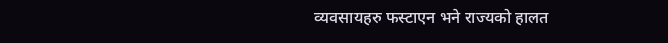व्यवसायहरु फस्टाएन भने राज्यको हालत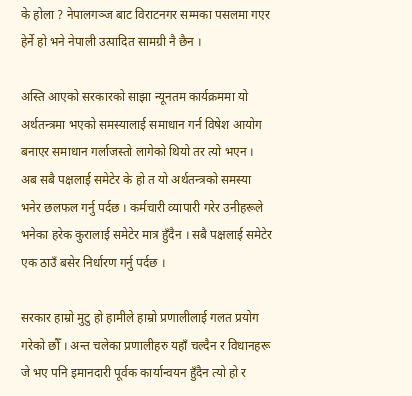के होला ? नेपालगञ्ज बाट विराटनगर सम्मका पसलमा गएर हेर्ने हो भने नेपाली उत्पादित सामग्री नै छैन ।

अस्ति आएको सरकारको साझा न्यूनतम कार्यक्रममा यो अर्थतन्त्रमा भएको समस्यालाई समाधान गर्न विषेश आयोग बनाएर समाधान गर्लाजस्तो लागेको थियो तर त्यो भएन । अब सबै पक्षलाई समेटेर के हो त यो अर्थतन्त्रको समस्या भनेर छलफल गर्नु पर्दछ । कर्मचारी व्यापारी गरेर उनीहरूले भनेका हरेक कुरालाई समेटेर मात्र हुँदैन । सबै पक्षलाई समेटेर एक ठाउँ बसेर निर्धारण गर्नु पर्दछ ।

सरकार हाम्रो मुटु हो हामीले हाम्रो प्रणालीलाई गलत प्रयोग गरेको छौँ । अन्त चलेका प्रणालीहरु यहाँ चल्दैन र विधानहरू जे भए पनि इमानदारी पूर्वक कार्यान्वयन हुँदैन त्यो हो र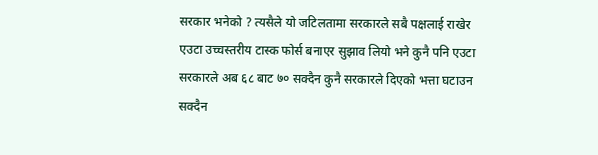सरकार भनेको ? त्यसैले यो जटिलतामा सरकारले सबै पक्षलाई राखेर एउटा उच्चस्तरीय टास्क फोर्स बनाएर सुझाव लियो भने कुनै पनि एउटा सरकारले अब ६८ बाट ७० सक्दैन कुनै सरकारले दिएको भत्ता घटाउन सक्दैन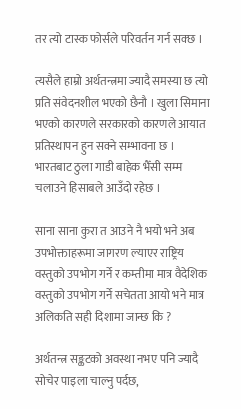तर त्यो टास्क फोर्सले परिवर्तन गर्न सक्छ ।

त्यसैले हाम्रो अर्थतन्त्रमा ज्यादै समस्या छ त्यो प्रति संवेदनशील भएको छैनौ । खुला सिमाना भएको कारणले सरकारको कारणले आयात प्रतिस्थापन हुन सक्ने सम्भावना छ । भारतबाट ठुला गाडी बाहेक भैँसी सम्म चलाउने हिसाबले आउँदो रहेछ ।

साना साना कुरा त आउने नै भयो भने अब उपभोक्ताहरूमा जागरण ल्याएर राष्ट्रिय वस्तुको उपभोग गर्ने र कम्तीमा मात्र वैदेशिक वस्तुको उपभोग गर्ने सचेतता आयो भने मात्र अलिकति सही दिशामा जान्छ कि ?

अर्थतन्त्र सङ्कटको अवस्था नभए पनि ज्यादै सोचेर पाइला चाल्नु पर्दछ,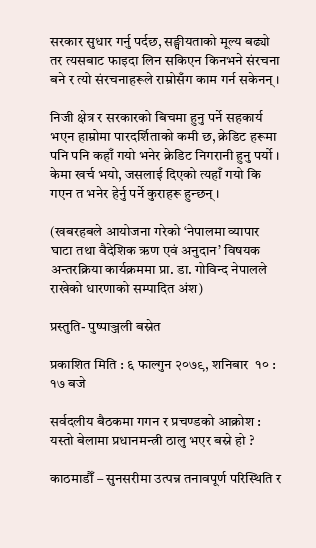सरकार सुधार गर्नु पर्दछ, सङ्घीयताको मूल्य बढ्यो तर त्यसबाट फाइदा लिन सकिएन किनभने संरचना बने र त्यो संरचनाहरूले राम्रोसँग काम गर्न सकेनन् ।

निजी क्षेत्र र सरकारको बिचमा हुनु पर्ने सहकार्य भएन हाम्रोमा पारदर्शिताको कमी छ, क्रेडिट हरूमा पनि पनि कहाँ गयो भनेर क्रेडिट निगरानी हुनु पर्यो । केमा खर्च भयो, जसलाई दिएको त्यहाँ गयो कि गएन त भनेर हेर्नु पर्ने कुराहरू हुन्छन् ।

(खबरहबले आयोजना गरेको ‘नेपालमा व्यापार घाटा तथा वैदेशिक ऋण एवं अनुदान’ विषयक अन्तरक्रिया कार्यक्रममा प्रा. डा. गोविन्द नेपालले राखेको धारणाको सम्पादित अंश)

प्रस्तुति- पुष्पाञ्जली बस्नेत

प्रकाशित मिति : ६ फाल्गुन २०७९, शनिबार  १० : १७ बजे

सर्वदलीय बैठकमा गगन र प्रचण्डको आक्रोश : यस्तो बेलामा प्रधानमन्त्री ठालु भएर बस्ने हो ?

काठमाडौँ – सुनसरीमा उत्पन्न तनावपूर्ण परिस्थिति र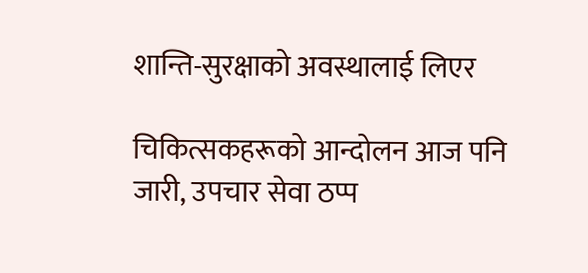शान्ति-सुरक्षाको अवस्थालाई लिएर

चिकित्सकहरूको आन्दोलन आज पनि जारी, उपचार सेवा ठप्प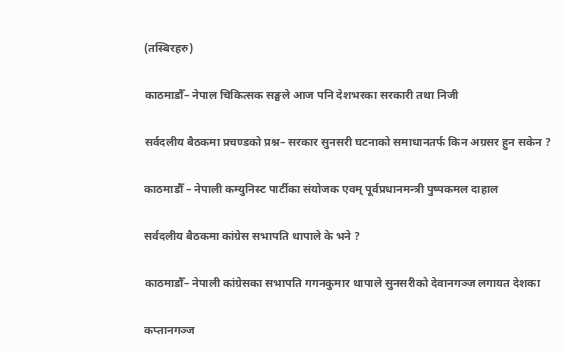(तस्बिरहरु)

काठमाडौँ– नेपाल चिकित्सक सङ्घले आज पनि देशभरका सरकारी तथा निजी

सर्वदलीय बैठकमा प्रचण्डको प्रश्न– सरकार सुनसरी घटनाको समाधानतर्फ किन अग्रसर हुन सकेन ?

काठमाडौँ – नेपाली कम्युनिस्ट पार्टीका संयोजक एवम् पूर्वप्रधानमन्त्री पुष्पकमल दाहाल

सर्वदलीय बैठकमा कांग्रेस सभापति थापाले के भने ?

काठमाडौँ– नेपाली कांग्रेसका सभापति गगनकुमार थापाले सुनसरीको देवानगञ्ज लगायत देशका

कप्तानगञ्ज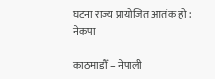घटना राज्य प्रायोजित आतंक हो : नेकपा

काठमाडौँ – नेपाली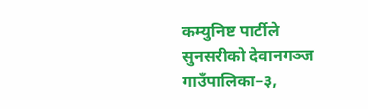कम्युनिष्ट पार्टीले सुनसरीको देवानगञ्ज गाउँपालिका–३,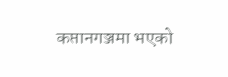कप्तानगञ्जमा भएको